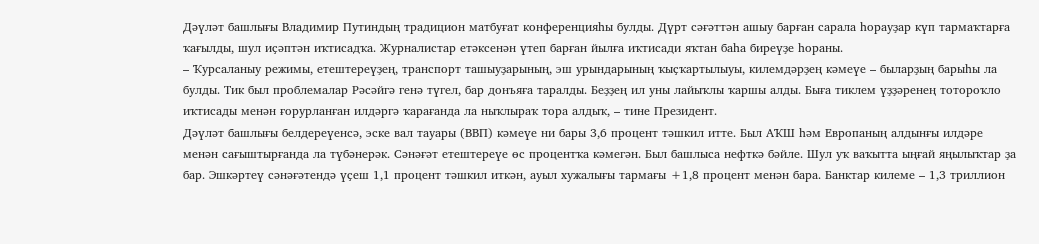Дәүләт башлығы Владимир Путиндың традицион матбуғат конференцияһы булды. Дүрт сәғәттән ашыу барған сарала һорауҙар күп тармаҡтарға ҡағылды, шул иҫәптән иҡтисадҡа. Журналистар етәксенән үтеп барған йылға иҡтисади яҡтан баһа биреүҙе һораны.
– Ҡурсаланыу режимы, етештереүҙең, транспорт ташыуҙарының, эш урындарының ҡыҫҡартылыуы, килемдәрҙең кәмеүе – быларҙың барыһы ла булды. Тик был проблемалар Рәсәйгә генә түгел, бар донъяға таралды. Беҙҙең ил уны лайыҡлы ҡаршы алды. Быға тиклем үҙҙәренең тотороҡло иҡтисады менән ғорурланған илдәргә ҡарағанда ла ныҡлыраҡ тора алдыҡ, – тине Президент.
Дәүләт башлығы белдереүенсә, эске вал тауары (ВВП) кәмеүе ни бары 3,6 процент тәшкил итте. Был АҠШ һәм Европаның алдынғы илдәре менән сағыштырғанда ла түбәнерәк. Сәнәғәт етештереүе өс процентҡа кәмегән. Был башлыса нефткә бәйле. Шул уҡ ваҡытта ыңғай яңылыҡтар ҙа бар. Эшкәртеү сәнәғәтендә үҫеш 1,1 процент тәшкил иткән, ауыл хужалығы тармағы +1,8 процент менән бара. Банктар килеме – 1,3 триллион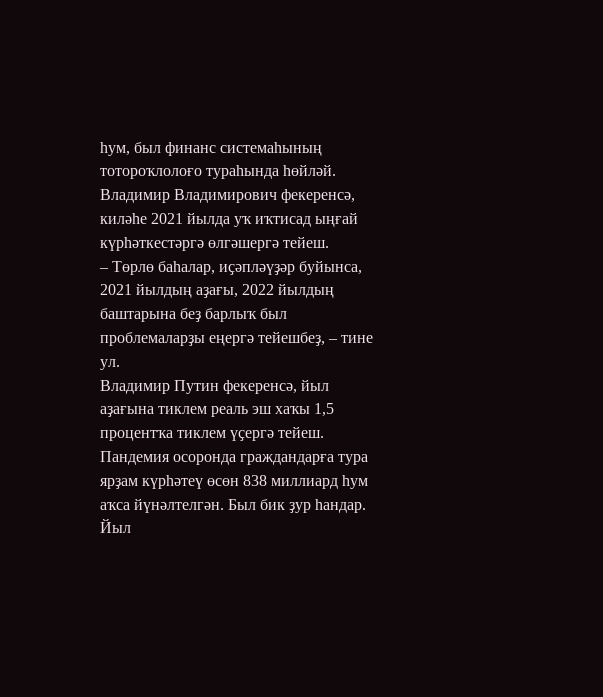һум, был финанс системаһының тотороҡлолоғо тураһында һөйләй.
Владимир Владимирович фекеренсә, киләһе 2021 йылда уҡ иҡтисад ыңғай күрһәткестәргә өлгәшергә тейеш.
– Төрлө баһалар, иҫәпләүҙәр буйынса, 2021 йылдың аҙағы, 2022 йылдың баштарына беҙ барлыҡ был проблемаларҙы еңергә тейешбеҙ, – тине ул.
Владимир Путин фекеренсә, йыл аҙағына тиклем реаль эш хаҡы 1,5 процентҡа тиклем үҫергә тейеш. Пандемия осоронда граждандарға тура ярҙам күрһәтеү өсөн 838 миллиард һум аҡса йүнәлтелгән. Был бик ҙур һандар. Йыл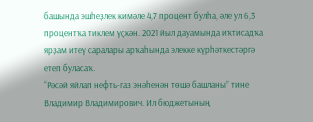башында эшһеҙлек кимәле 4,7 процент булһа, әле ул 6,3 процентҡа тиклем үҫкән. 2021 йыл дауамында иҡтисадҡа ярҙам итеү саралары арҡаһында элекке күрһәткестәргә етеп буласаҡ.
“Рәсәй яйлап нефть-газ энәһенән төшә башланы” тине Владимир Владимирович. Ил бюджетының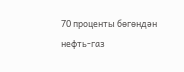70 проценты бөгөндән нефть-газ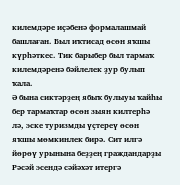килемдәре иҫәбенә формалашмай башлаған. Был иҡтисад өсөн яҡшы күрһәткес. Тик барыбер был тармаҡ килемдәренә бәйлелек ҙур булып ҡала.
Ә бына сиктәрҙең ябыҡ булыуы ҡайһы бер тармаҡтар өсөн зыян килтерһә лә, эске туризмды үҫтереү өсөн яҡшы мөмкинлек бирә. Сит илгә йөрөү урынына беҙҙең граждандарҙы Рәсәй эсендә сәйәхәт итергә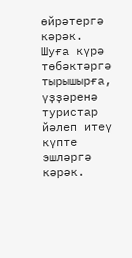өйрәтергә кәрәк. Шуға күрә төбәктәргә тырышырға, үҙҙәренә туристар йәлеп итеү күпте эшләргә кәрәк.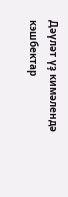Дәүләт үҙ кимәлендә кэшбектар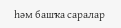һәм башҡа саралар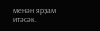менән ярҙам итәсәк.